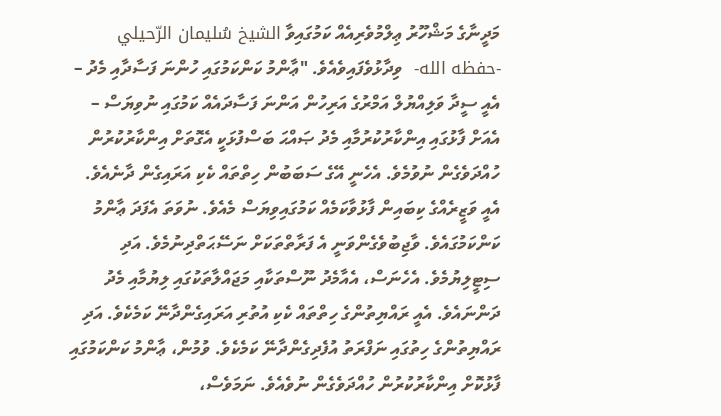މަދީނާގެ މަޝްހޫރު ޢިލްމުވެރިއެއް ކަމުގައިވާ الشيخ سُليمان الرّحيلي -حفظه الله-  ވިދާޅުވެފައިވެއެވެ. "ޢާންމު ކަންކަމުގައި ހުންނަ ފަސާދާއި މެދު – އެއީ ސީދާ ވަލިއްޔުލް އަމްރުގެ އަރިހުން އަންނަ ފަސާދައެއް ކަމުގައި ނުވިޔަސް – އެއަށް ފާޅުގައި އިންކާރުކުރުމާއި މެދު ޞައްޙަ ބަސްފުޅަކީ އެގޮތަށް އިންކާރުކުރުން ހުއްދަވެގެން ނުވުމެވެ. އެހެނީ އޭގެ ސަބަބުން ހިތްތައް ކެކި އަރައިގެން ދާނެއެވެ. އެއީ ވަޒީރެއްގެ ކިބައިން ފާޅުވާކަމެއް ކަމުގައިވިޔަސް މެއެވެ. ނުވަތަ އެފަދަ ޢާންމު ކަންކަމުގައެވެ. ވާޖިބުވެގެންވަނީ އެ ފަރާތްތަކަށް ނަސޭޙަތްދިނުމެވެ. އަދި ސިޓީލިޔުމެވެ. އެހެނަސް، އެއާމެދު ނޫސްތަކާއި މަޖައްލާތަކުގައި ލިޔުމާއި މެދު ދަންނައެވެ. އެއީ ރައްޔިތުންގެ ހިތްތައް ކެކި އުތުރި އަރައިގެންދާނޭ ކަމެކެވެ. އަދި ރައްޔިތުންގެ ހިތުގައި ނަފްރަތު އުފެދިގެންދާނޭ ކަމެކެވެ. ވުމުން، ޢާންމު ކަންކަމުގައި ފާޅުކޮށް އިންކާރުކުރުން ހުއްދަވެގެން ނުވެއެވެ. ނަމަވެސް،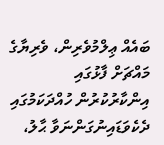ބައެއް ޢިލްމުވެރިން، ވެރިޔާގެ މައްޗަށް ފާޅުގައި އިންކާރުކުރުން ހުއްދަކަމުގައި ދެކެވަޑައިނުގަންނަވާ ޙާލު،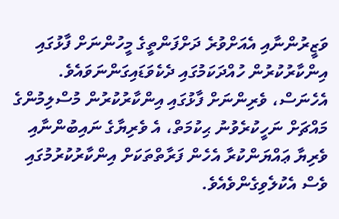ވަޒީރުންނާއި އެއަށްވުރެ ދަށްފަންތީގެ މީހުންނަށް ފާޅުގައި އިންކާރުކުރުން ހުއްދަކަމުގައި ދެކެވަޑައިގަންނަވައެވެ. އެހެނަސް، ވެރިންނަށް ފާޅުގައި އިންކާރުކުރުން މުސްލިމުންގެ މައްޗަށް ނަހީކުރެވުނު ޙިކުމަތް، އެ ވެރިޔާގެ ނައިބުންނާއި ވެރިޔާ ޢައްޔަންކުރާ އެހެން ފަރާތްތަކަށް އިންކާރުކުރުމުގައި ވެސް އެކުލެވިގެންވެއެވެ.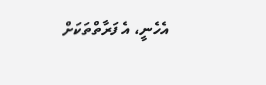އެހެނީ، އެ ފަރާތްތަކަށް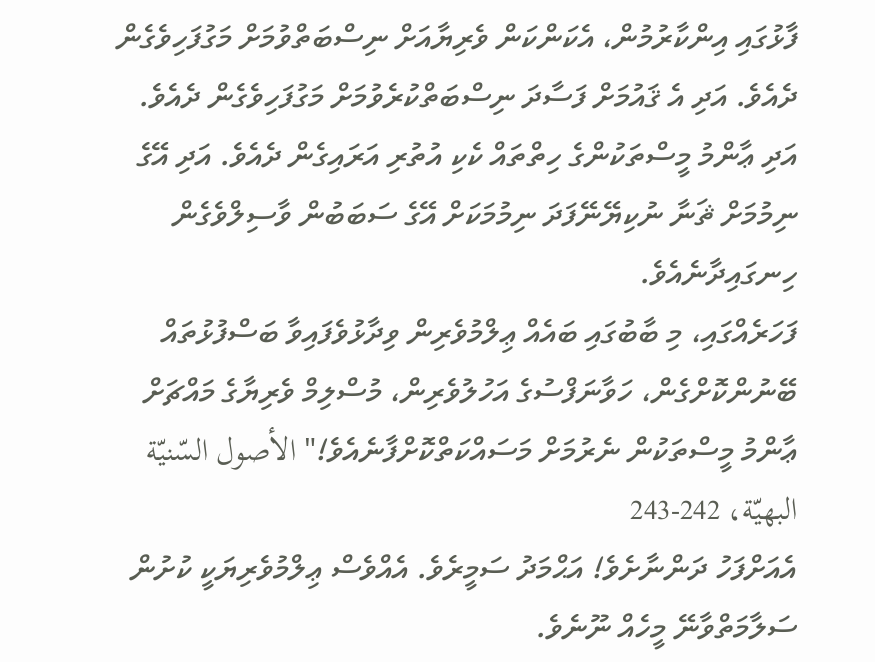ފާޅުގައި އިންކާރުމުން، އެކަންކަން ވެރިޔާއަށް ނިސްބަތްވުމަށް މަގުފަހިވެގެން ދެއެވެ. އަދި އެ ޤައުމަށް ފަސާދަ ނިސްބަތްކުރެވުމަށް މަގުފަހިވެގެން ދެއެވެ. އަދި ޢާންމު މީސްތަކުންގެ ހިތްތައް ކެކި އުތުރި އަރައިގެން ދެއެވެ. އަދި އޭގެ ނިމުމަށް ޘަނާ ނުކިޔޭނޭފަދަ ނިމުމަކަށް އޭގެ ސަބަބުން ވާސިލްވެގެން ހިނގައިދާނެއެވެ.
ފަހަރެއްގައި، މި ބާބުގައި ބައެއް ޢިލްމުވެރިން ވިދާޅުވެފައިވާ ބަސްފުޅުތައް ބޭނުންކޮށްގެން، ހަވާނަފްސުގެ އަހުލުވެރިން، މުސްލިމް ވެރިޔާގެ މައްޗަށް ޢާންމު މީސްތަކުން ނެރުމަށް މަސައްކަތްކޮށްފާނެއެވެ!" الأصول السّنيّة البهيّة، 242-243
އެއަށްފަހު ދަންނާށެވެ! އަޙްމަދު ސަމީރެވެ. އެއްވެސް ޢިލްމުވެރިޔަކީ ކުށުން ސަލާމަތްވާނޭ މީހެއް ނޫނެވެ.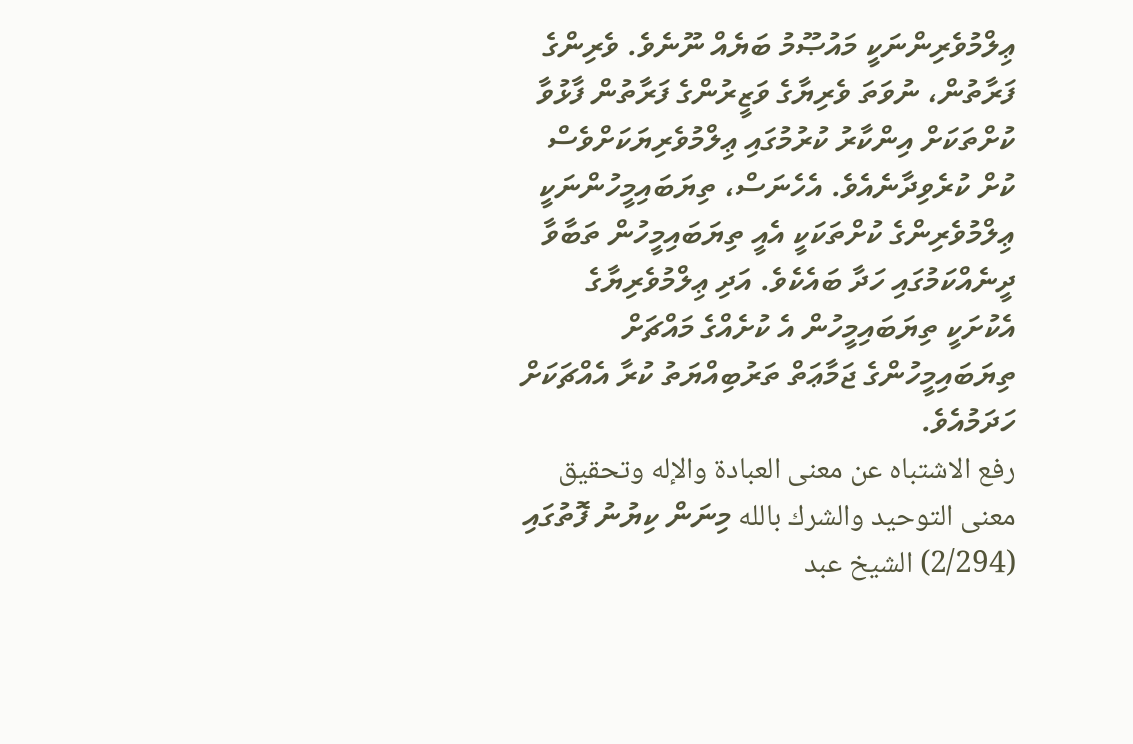ޢިލްމުވެރިންނަކީ މައުޞޫމު ބަޔެއް ނޫނެވެ. ވެރިންގެ ފަރާތުން، ނުވަތަ ވެރިޔާގެ ވަޒީރުންގެ ފަރާތުން ފާޅުވާ ކުށްތަކަށް އިންކާރު ކުރުމުގައި ޢިލްމުވެރިޔަކަށްވެސް ކުށް ކުރެވިދާނެއެވެ. އެހެނަސް، ތިޔަބައިމީހުންނަކީ ޢިލްމުވެރިންގެ ކުށްތަކަކީ އެއީ ތިޔަބައިމީހުން ތަބާވާ ދީނެއްކަމުގައި ހަދާ ބައެކެވެ. އަދި ޢިލްމުވެރިޔާގެ އެކުށަކީ ތިޔަބައިމީހުން އެ ކުށެއްގެ މައްޗަށް ތިޔަބައިމީހުންގެ ޖަމާޢަތް ތަރުބިއްޔަތު ކުރާ އެއްޗަކަށް ހަދަމުއެވެ.
رفع الاشتباه عن معنى العبادة والإله وتحقيق معنى التوحيد والشرك بالله މިނަން ކިޔުނު ފޮތުގައި (2/294) الشيخ عبد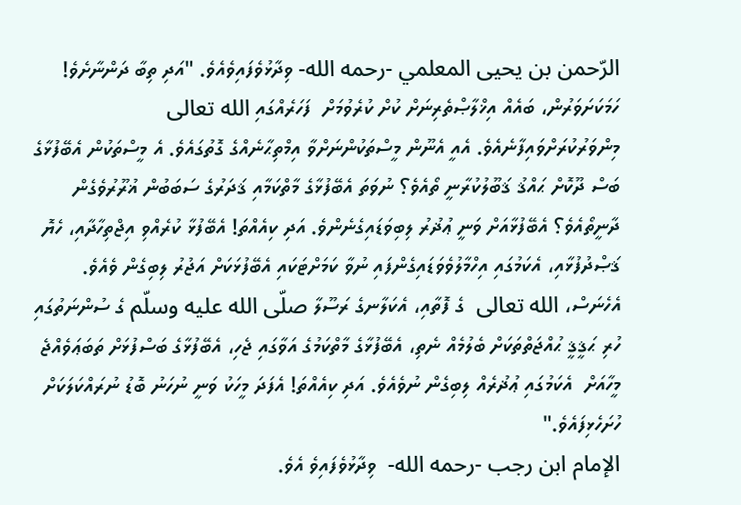الرّحمن بن يحيى المعلمي -رحمه الله- ވިދާޅުވެފައިވެއެވެ. "އަދި ތިބާ ދަންނާށެވެ! ހަމަކަށަވަރުން، ބައެއް އިޚްލާޞްތެރިނަށް ކުށް ކުރެވުމަށް  ފަހަރެއްގައި الله تعالى  މިންވަރުކުރަށްވައިފާނެއެވެ. އެއީ އެނޫން މީސްތަކުންނަށްވާ އިމްތިޙާނެއްގެ ގޮތުގައެވެ. އެ މީސްތަކުން އެބޭފުޅާގެ ބަސް ދޫކޮށް ޙައްޤު ޤަބޫލުކުރާނީ ތޯއެވެ؟ ނުވަތަ އެބޭފުޅާގެ މާތްކަމާއި ޤަދަރުގެ ސަބަބުން ޣުރޫރުވެގެން ދާނީތޯއެވެ؟ އެބޭފުޅާއަށް ވަނީ ޢުޛުރު ލިބިވަޑައިގެނެންވެ. އަދި ކިއެއްތަ! އެބޭފުޅާ ކުރެއްވި އިޖްތިހާދާއި، ހެޔޮ ޤަޞްދުފުޅާއި، އެކަމުގައި އިހްމާލުވެވަޑައިގެންފައި ނުވާ ކަމަށްޓަކައި އެބޭފުޅަކަށް އަޖުރު ލިބިގެން ވެއެވެ. އެހެނަސް، الله تعالى  ގެ ފޮތާއި، އެކަލާނގެ ރަސޫލާ صلّى الله عليه وسلّم ގެ ސުންނަތުގައި ހުރި ޙަޤީޤީ ޙުއްޖަތްތަކަށް ބެލުމެއް ނެތި، އެބޭފުޅާގެ މާތްކަމުގެ އަވާގައި ޖެހި، އެބޭފުޅާގެ ބަސްފުޅަށް ތަބަޢަވެއްޖެ މީހާއަށް  އެކަމުގައި ޢުޛުރެއް ލިބިގެން ނުވެއެވެ. އަދި ކިއެއްތަ! އެފަދަ މީހަކު ވަނީ ނުހަނު ބޮޑު ނުރައްކަލަކަށް ހުށަހެޅިފައެވެ."
الإمام ابن رجب -رحمه الله-  ވިދާޅުވެފައިވެ އެވެ.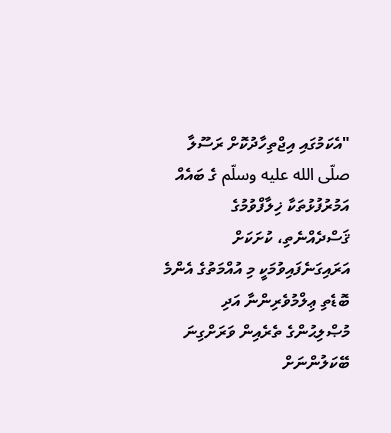"އެކަމުގައި އިޖްތިހާދުކޮށް ރަސޫލާ صلّى الله عليه وسلّم ގެ ބައެއް އަމުރުފުޅުތަކާ ޚިލާފްވުމުގެ ޤަސްދެއްނެތި، ކުށަކަށް އަރައިގަނެފައިވުމަކީ މި އުއްމަތުގެ އެންމެ ބޮޑެތި ޢިލްމުވެރިންނާ އަދި މުޞްލިޙުންގެ ތެރެއިން ވަރަށްގިނަ ބޭކަލުންނަށް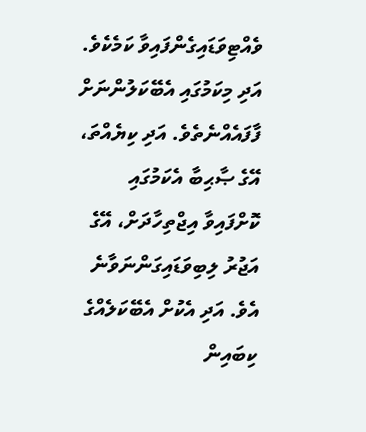ވެއްޓިވަޑައިގެންފައިވާ ކަމެކެވެ. އަދި މިކަމުގައި އެބޭކަލުންނަށް ފާފައެއްނެތެވެ. އަދި ކިޔެއްތަ، އޭގެ ޞާޙިބާ އެކަމުގައި ކޮށްފައިވާ އިޖްތިހާދަށް، އޭގެ އަޖުރު ލިބިވަޑައިގަންނަވާނެ އެވެ. އަދި އެކުށް އެބޭކަލެއްގެ ކިބައިން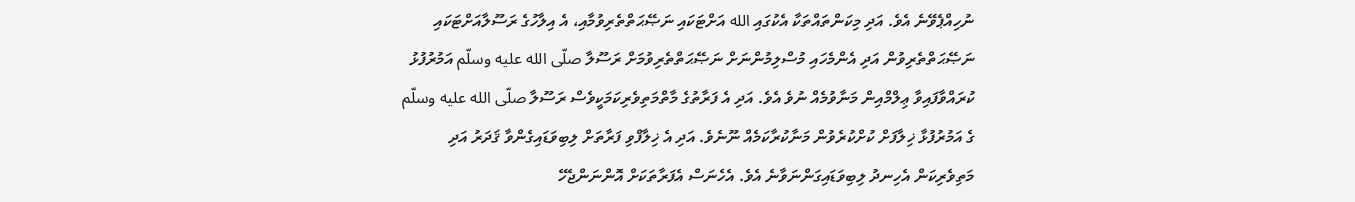ނުހިއްޕެވޭނެ އެވެ. އަދި މިކަންތައްތަކާ އެކުގައި الله އަށްޓަކައި ނަޞޭޙަތްތެރިވުމާއި، އެ އިލާހުގެ ރަސޫލާއަށްޓަކައި ނަޞޭޙަތްތެރިވުން އަދި އެންމެހައި މުސްލިމުންނަށް ނަޞޭޙަތްތެރިވުމަށް ރަސޫލާ صلّى الله عليه وسلّم އަމުރުފުޅު ކުރައްވާފައިވާ ޢިލްމްއިން މަނާވުމެއް ނުވެ އެވެ. އަދި އެ ފަރާތުގެ މާތްމަތިވެރިކަމަކީވެސް ރަސޫލާ صلّى الله عليه وسلّم ގެ އަމުރުފުޅާ ޚިލާފަށް ކުށްކުރެވުން މަނާކުރާކަމެއް ނޫނެވެ. އަދި އެ ޚިލާފްވި ފަރާތަށް ލިބިވަޑައިގެންވާ ޤަދަރު އަދި މަތިވެރިކަން އެހިނދު ލިބިވަޑައިގަންނަވާނެ އެވެ. އެހެނަސް އެފަރާތަކަށް އޮންނަންޖެހޭ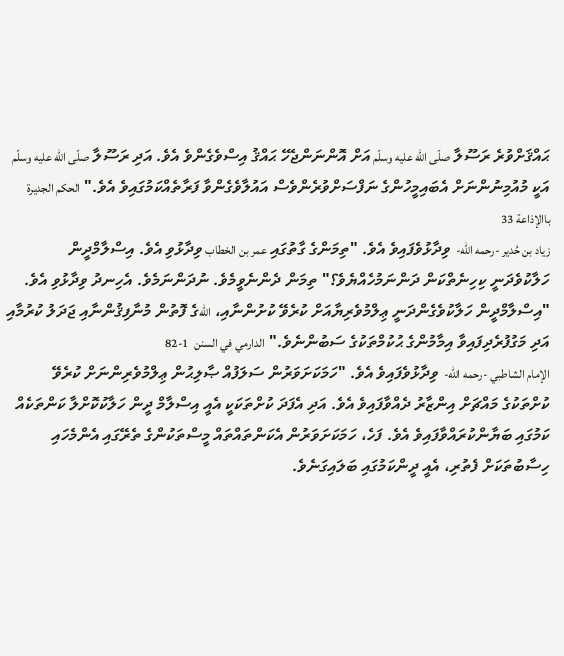ޙައްޤަށްވުރެ ރަސޫލާ صلّى الله عليه وسلّم އަށް އޮންނަންޖެހޭ ޙައްޤު އިސްވެގެންވެ އެވެ. އަދި ރަސޫލާ صلّى الله عليه وسلّم އަކީ މުއުމިނުންނަށް އެބައިމީހުންގެ ނަފްސަށްވުރެންވެސް އައުލާވެގެންވާ ފަރާތެއްކަމުގައިވެ އެވެ." الحكم الجديرة باالإذاعة 33
زياد بن حُدير -رحمه الله-  ވިދާޅުވެފައިވެ އެވެ. "ތިމަންގެ ގާތުގައި عمر بن الخطاب ވިދާޅުވި އެވެ. އިސްލާމްދީން ހަލާކުވެދަނީ ކިހިނެތްކަން ދަންނަމުހެއްޔެވެ؟" ތިމަން ދެންނެވީމެވެ. ނުދަންނަމެވެ. އެހިނދު ވިދާޅުވި އެވެ. "އިސްލާމްދީން ހަލާކުވެގެންދަނީ ޢިލްމުވެރިޔާއަށް ކުރެވޭ ކުށުންނާއި، اللهގެ ފޮތުން މުނާފިޤުންނާއި ޖަދަލު ކުރުމާއި އަދި މަގުފުރެދިފައިވާ އިމާމުންގެ ޙުކުމްތަކުގެ ސަބުންނެވެ." الدارمي في السنن  1-82
الإمام الشاطبي -رحمه الله-  ވިދާޅުވެފައިވެ އެވެ. "ހަމަކަށަވަރުން ސަލަފުއް ޞާލިޙުން ޢިލްމުވެރިންނަށް ކުރެވޭ ކުށްތަކުގެ މައްޗަށް އިންޒާރު ދެއްވާފައިވެ އެވެ. އަދި އެފަދަ ކުށްތަކަކީ އެއީ އިސްލާމް ދީން ހަލާކުކޮށްލާ ކަންތަކެއް ކަމުގައި ބަޔާންކުރައްވާފައިވެ އެވެ. ފަހެ، ހަމަކަށަވަރުން އެކަންތައްތައް މީސްތަކުންގެ ތެރޭގައި އެންމެހައި ހިސާބުތަކަށް ފެތުރި، އެއީ ދީންކަމުގައި ބަލައިގަނެވެ.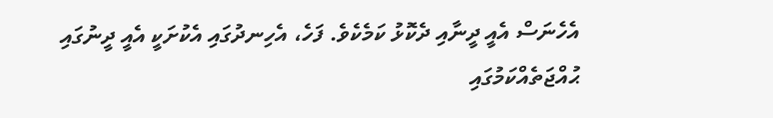އެހެނަސް އެއީ ދީނާއި ދެކޮޅު ކަމެކެވެ. ފަހެ، އެހިނދުގައި އެކުށަކީ އެއީ ދީނުގައި ޙުއްޖަތެއްކަމުގައި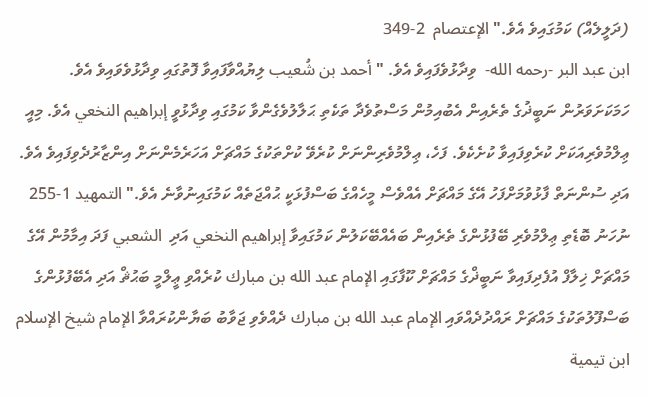(ދަލީލެއް) ކަމުގައިވެ އެވެ." الإعتصام  2-349
ابن عبد البر -رحمه الله-  ވިދާޅުވެފައިވެ އެވެ. " أحمد بن شُعيب ލިޔުއްވާފައިވާ ފޮތުގައި ވިދާޅުވެވައިވެ އެވެ. ހަމަކަށަވަރުން ނަބީޛުގެ ތެރެއިން އެބުއިމުން މަސްތުވެދާ ތަކެތި ޙަލާލުވެގެންވާ ކަމުގައި ވިދާޅުވީ إبراهيم النخعي އެވެ. މިއީ ޢިލްމުވެރިއަކަށް ކުރެވިފައިވާ ކުށެކެވެ. ފަހެ، ޢިލްމުވެރިންނަށް ކުރެވޭ ކުށްތަކުގެ މައްޗަށް އަހަރެމެންނަށް އިންޒާރުދެވިފައިވެ އެވެ. އަދި ސުންނަތް ފާޅުވުމަށްފަހު އޭގެ މައްޗަށް އެއްވެސް މީހެއްގެ ބަސްފުޅަކީ ޙުއްޖަތެއް ކަމުގައިނުވާނެ އެވެ." التمهيد 1-255
ނުހަނު ބޮޑެތި ޢިލްމުވެރި ބޭފުޅުންގެ ތެރެއިން ބައެއްބޭކަލުން ކަމުގައިވާ إبراهيم النخعي އަދި  الشعبي ފަދަ އިމާމުން އޭގެ މައްޗަށް ޚިލާފް އުފެދިފައިވާ ނަބީޛްގެ މައްޗަށް ކޫފާގައި الإمام عبد الله بن مبارك ކުރެއްވި ޢީލްމީ ބަޙުޘް އަދި އެބޭފުޅުންގެ ބަސްފޫލުތަކުގެ މައްޗަށް ރައްދުދެއްވައި الإمام عبد الله بن مبارك ދެއްވެވި ޖަވާބު ބަޔާންކުރައްވާ الإمام شيخ الإسلام ابن تيمية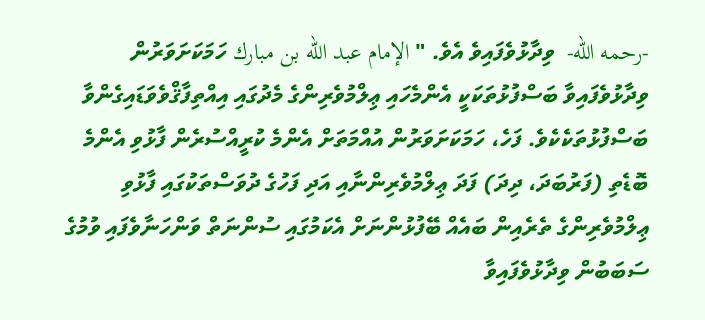-رحمه الله-  ވިދާޅުވެފައިވެ އެވެ. " الإمام عبد الله بن مبارك ހަމަކަށަވަރުން ވިދާޅުވެފައިވާ ބަސްފުޅުތަކަކީ އެންމެހައި ޢިލްމުވެރިންގެ މެދުގައި އިއްތިފާޤްވެވަޑައިގެންވާ ބަސްފުޅުތަކެކެވެ. ފަހެ، ހަމަކަށަވަރުން އުއްމަތަށް އެންމެ ކުރީއްސުރެން ފާޅުވި އެންމެ ބޮޑެތި (ފަރުބަދަ، ދިދަ) ފަދަ ޢިލްމުވެރިންނާއި އަދި ފަހުގެ ދުވަސްތަކުގައި ފާޅުވި ޢިލްމުވެރިންގެ ތެރެއިން ބައެއް ބޭފުޅުންނަށް އެކަމުގައި ސުންނަތް ވަންހަނާވެފައި ވުމުގެ ސަބަބުން ވިދާޅުވެފައިވާ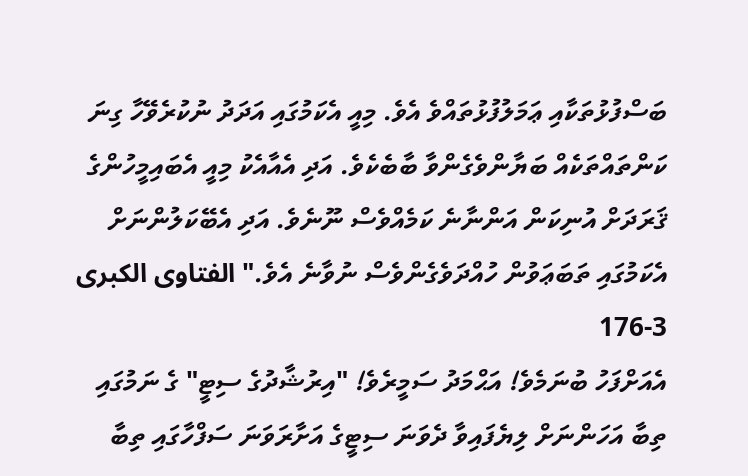ބަސްފުޅުތަކާއި ޢަމަލުފުޅުތައްވެ އެވެ. މިއީ އެކަމުގައި އަދަދު ނުކުރެވޭހާ ގިނަ ކަންތައްތަކެއް ބަޔާންވެގެންވާ ބާބެކެވެ. އަދި އެއާއެކު މިއީ އެބައިމީހުންގެ ޤަރަދަށް އުނިކަން އަންނާނެ ކަމެއްވެސް ނޫނެވެ. އަދި އެބޭކަލުންނަށް އެކަމުގައި ތަބަޢަވުން ހުއްދަވެގެންވެސް ނުވާނެ އެވެ." الفتاوى الكبرى 3-176
އެއަށްފަހު ބުނަމެވެ! އަޙްމަދު ސަމީރެވެ! "އިރުޝާދުގެ ސިޓީ" ގެ ނަމުގައި ތިބާ އަހަންނަށް ލިޔެފައިވާ ދެވަނަ ސިޓީގެ އަށާރަވަނަ ސަފްހާގައި ތިބާ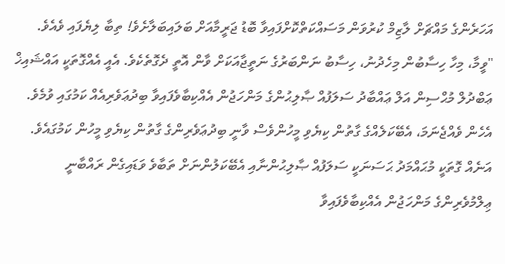އަހަރެންގެ މައްޗަށް ލާޒިމް ކުރުވަން މަސައްކަތްކޮށްފައިވާ ބޮޑު ޖަރީމާއަށް ބަލައިބަލާށެވެ! ތިބާ ލިޔެފައި ވެއެވެ. "ވީމާ، މިހާ ހިސާބުން މިހެދުނު، ހިސާބު ނަންބަރުގެ ނަތީޖާއަކަށް ވާން އޮތީ ދެގޮތެކެވެ. އެއީ އެއްގޮތަކީ އައްޝައިޚް ޢަބްދުލް މުޙްސިން އަލް ޢައްބާދު ސަލަފުއް ޞާލިޙުންގެ މަންހަޖުން އެއްކިބާވެފައިވާ ބިދުޢަވެރިއެއް ކަމުގައި ވުމެވެ. އެހެން ވެއްޖެނަމަ، އެބޭކަލެއްގެ ގާތުން ކިޔެވި މީހުންވެސް ވާނީ ބިދުޢަވެރިންގެ ގާތުން ކިޔެވި މީހުން ކަމުގައެވެ. އަނެއް ގޮތަކީ މުޙައްމަދު ޙަސަނަކީ ސަލަފުއް ޞާލިޙުންނާއި އެބޭކަލުންނަށް ތަބާވެ ވަޑައިގެން ރައްބާނީ ޢިލްމުވެރިންގެ މަންހަޖުން އެއްކިބާވެފައިވާ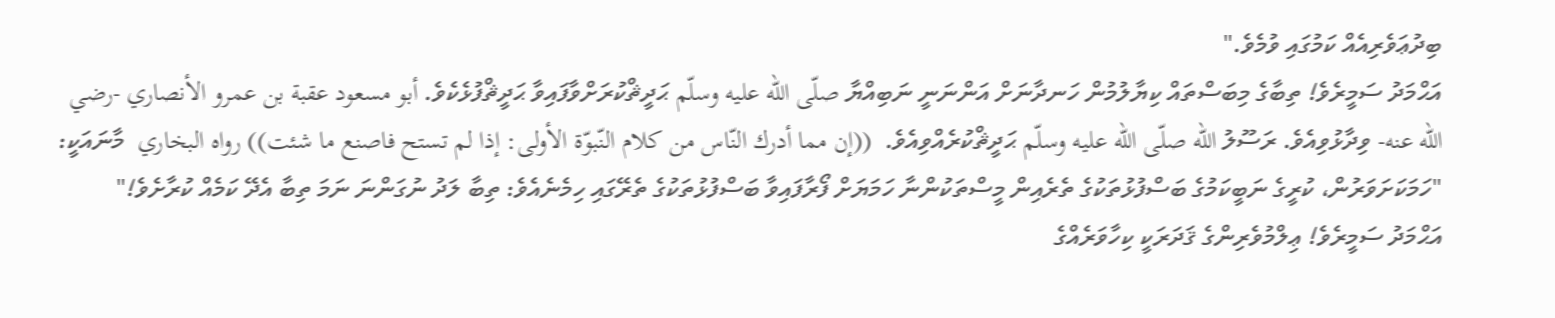ބިދުޢަވެރިއެއް ކަމުގައި ވުމެވެ."
އަޙްމަދު ސަމީރެވެ! ތިބާގެ މިބަސްތައް ކިޔާލުމުން ހަނދާނަށް އަންނަނީ ނަބިއްޔާ صلّى الله عليه وسلّم ޙަދީޘްކުރަށްވާފައިވާ ޙަދީޘްފުޅެކެވެ. أبو مسعود عقبة بن عمرو الأنصاري -رضي الله عنه- ވިދާޅުވިއެވެ. ރަސޫލު الله صلّى الله عليه وسلّم ޙަދީޘްކުރެއްވިއެވެ.  ((إن مما أدرك النّاس من كلام النّبوّة الأولى: إذا لم تستح فاصنع ما شئت)) رواه البخاري  މާނައަކީ: "ހަމަކަށަވަރުން، ކުރީގެ ނަބީކަމުގެ ބަސްފުޅުތަކުގެ ތެރެއިން މީސްތަކުންނާ ހަމަޔަށް ފޯރާފައިވާ ބަސްފުޅުތަކުގެ ތެރޭގައި ހިމެނެއެވެ: ތިބާ ލަދު ނުގަންނަ ނަމަ ތިބާ އެދޭ ކަމެއް ކުރާށެވެ!"
އަޙްމަދު ސަމީރެވެ! ޢިލްމުވެރިންގެ ޤަދަރަކީ ކިހާވަރެއްގެ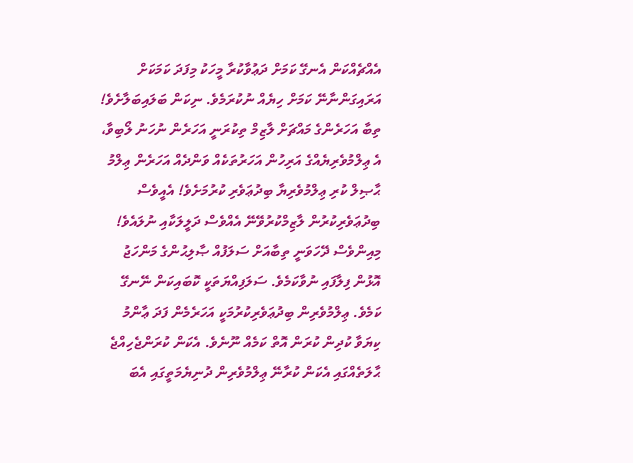އެއްޗެއްކަން އެނގޭ ކަމަށް ދަޢުވާކުރާ މީހަކު މިފަދަ ކަމަކަށް އަރައިގަންނާނޭ ކަމަށް ހިޔެއް ނުކުރަމެވެ. ނިކަން ބަލައިބަލާށެވެ! ތިބާ އަހަރެންގެ މައްޗަށް ލާޒިމް ތިކުރަނީ އަހަރެން ނުހަނު ލޯބިވާ، އެ ޢިލްމުވެރިޔެއްގެ އަރިހުން އަހަރުތަކެއް ވަންދެއް އަހަރެން ޢިލްމު ޙާޞިލް ކުރި ޢިލްމުވެރިޔާ ބިދުޢަވެރި ކުރުމަށެވެ! އެއީވެސް ބިދުޢަވެރިކުރުން ލާޒިމްކުރުވޭނޭ އެއްވެސް ދަލީލަކާއި ނުލައެވެ! މިއިންވެސް ދޭހަވަނީ ތިބާއަށް ސަލަފުއް ޞާލިޙުންގެ މަންހަޖު އޮޅުން ފިލާފައި ނުވާކަމެވެ. ސަލަފިއްޔަތަކީ ކޮބައިކަން ނޭނގޭ ކަމެވެ. ޢިލްމުވެރިން ބިދުޢަވެރިކުރުމަކީ އަހަރެމެން ފަދަ ޢާންމު ކިޔަވާ ކުދިން ކުރަން އޮތް ކަމެއް ނޫނެވެ. އެކަން ކުރަންޖެހިއްޖެ ޙާލަތެއްގައި އެކަން ކުރާނޭ ޢިލްމުވެރިން ދުނިޔެމަތީގައި އެބަ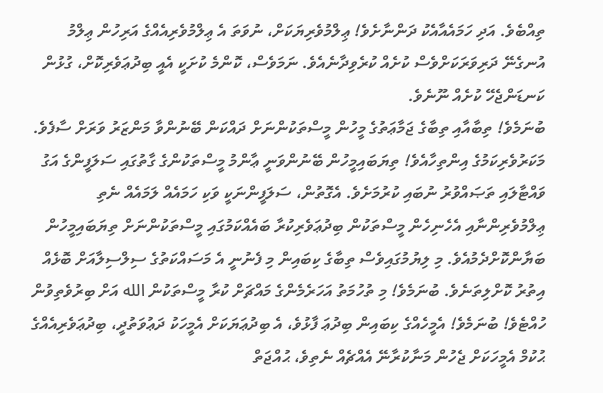ތިއްބެވެ. އަދި ހަމައެއާއެކު ދަންނާށެވެ! ޢިލްމުވެރިޔަކަށް، ނުވަތަ އެ ޢިލްމުވެރިއެއްގެ އަރިހުން ޢިލްމު އުނގެނޭ ދަރިވަރަކަށްވެސް ކުށެއް ކުރެވިދާނެއެވެ. ނަމަވެސް، ކޮންމެ ކުށަކީ އެއީ ބިދުޢަވެރިކޮށް، ގުޅުން ކަނޑަންޖެހޭ ކުށެއް ނޫނެވެ.
ބުނަމެވެ! ތިބާއާއި ތިބާގެ ޖަމާޢަތުގެ މީހުން މީސްތަކުންނަށް ދައްކަން ބޭނުންވާ މަންޒަރު ވަރަށް ސާފެވެ. މަކަރުވެރިކަމުގެ އިންތިހާއެވެ! ތިޔަބައިމީހުން ބޭނުންވަނީ ޢާންމު މީސްތަކުންގެ ގާތުގައި ސަލަފީންގެ އަގު ވައްޓާލައި ތަޞައްވުރު ނުބައި ކުރުމަށެވެ. އެގޮތުން، ސަލަފީންނަކީ ވަކި ހަމައެއް ލަމައެއް ނެތި ޢިލްމުވެރިންނާއި އެހެނިހެން މީސްތަކުން ބިދުޢަވެރިކުރާ ބައެއްކަމުގައި މީސްތަކުންނަށް ތިޔަބައިމީހުން ބަޔާންކޮށްދެމުއެވެ. މި ލިޔުމުގައިވެސް ތިބާގެ ކިބައިން މި ފެނުނީ އެ މަސައްކަތުގެ ސިލްސިލާއަށް ބޮޅެއް އިތުރު ކޮށްލިތަނެވެ. ބުނަމެވެ! މި ތުހުމަތު އަހަރެމެންގެ މައްޗަށް ކުރާ މީސްތަކުން الله އަށް ބިރުވެތިވުން ހުއްޓެވެ! ބުނަމެވެ! އެމީހެއްގެ ކިބައިން ބިދުޢަ ފާޅުވެ، އެ ބިދުޢަޔަކަށް އެމީހަކު ދަޢުވަތުދީ، ބިދުޢަވެރިއެއްގެ ޙުކުމް އެމީހަކަށް ޖެހުން މަނާކުރާނޭ އެއްޗެއް ނެތިވެ، ޙުއްޖަތް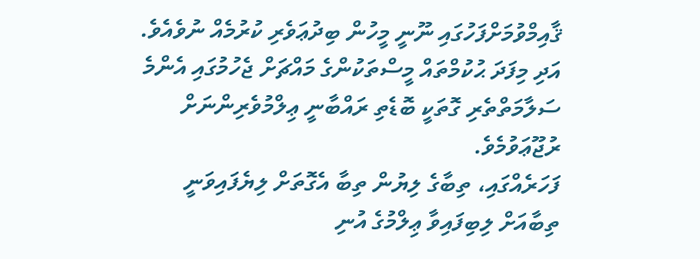ޤާއިމްވުމަށްފަހުގައި ނޫނީ މީހުން ބިދުޢަވެރި ކުރުމެއް ނުވެއެވެ. އަދި މިފަދަ ޙުކުމްތައް މީސްތަކުންގެ މައްޗަށް ޖެހުމުގައި އެންމެ ސަލާމަތްތެރި ގޮތަކީ ބޮޑެތި ރައްބާނީ ޢިލްމުވެރިންނަށް ރުޖޫޢަވުމެވެ.
ފަހަރެއްގައި، ތިބާގެ ލިޔުން ތިބާ އެގޮތަށް ލިޔެފައިވަނީ ތިބާއަށް ލިބިފައިވާ ޢިލްމުގެ އުނި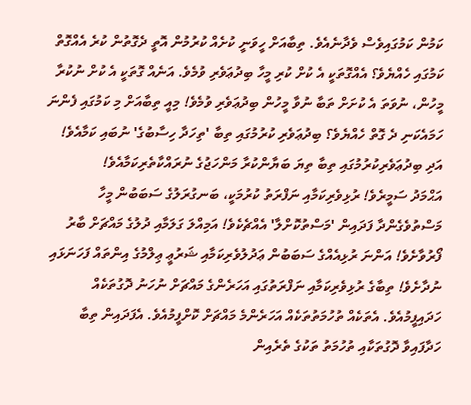ކަމުން ކަމުގައިވެސް ވެދާނެއެވެ. ތިބާއަށް ހީވަނީ ކުށެއް ކުރުމުން އޮތީ ދެގޮތުން ކުރެ އެއްގޮތް ކަމުގައި ހެއްޔެވެ؟ އެއްގޮތަކީ އެ ކުށް ކުރި މީހާ ބިދުޢަވެރި ވުމެވެ. އަނެއް ގޮތަކީ އެ ކުށް ނުކުރާ މީހުން، ނުވަތަ އެ ކުށަށް ތަބާ ނުވާ މީހުން ބިދުޢަވެރި ވުމެވެ! މިއީ ތިބާއަށް މި ކަމުގައި ފެންނަ ހަމައެކަނި ދެ ގޮތް ހެއްޔެވެ؟ ބިދުޢަވެރި ކުރުމުގައި ތިބާ 'ތިހަދާ ހިސާބުގެ' ނުބައި ކަމާއެވެ! އަދި ބިދުޢަވެރިކުރުމުގައި ތިބާ ތިޔަ ބަޔާންކުރާ މަންހަޖުގެ ނުރައްކާތެރިކަމާއެވެ!
އަޙްމަދު ސަމީރެވެ! ރުޅިވެރިކަމާއި ނަފްރަތު ކުރުމަކީ، ބަނގުރަލުގެ ސަބަބުން މީހާ މަސްތުވެގެންދާ ފަދައިން 'މަސްތުކޮށްލާ' އެއްޗެކެވެ! އަމިއްލަ ގަލަމާއި ދުލުގެ މައްޗަށް ބާރު ފޯރުވާށެވެ! އަންނަ ރުޅިއެއްގެ ސަބަބުން ޢަދުލުވެރިކަމާއި ޝަރުޢީ ޢިލްމުގެ އިންތައް ފަހަނަޅައި ނުދާށެވެ! ތިބާގެ ރުޅިވެރިކަމާއި ނަފްރަތުގައި އަހަރެންގެ މައްޗަށް ނުހަނު ދޮގުތަކެއް ހަދައިފީމުއެވެ. އެތަކެއް ތުހުމަތުތަކެއް އަހަރެންމެ މައްޗަށް ކޮށްފީމުއެވެ. އެފަދައިން ތިބާ ހަދާފައިވާ ދޮގުތަކާއި ތުހުމަތު ތަކުގެ ތެރެއިން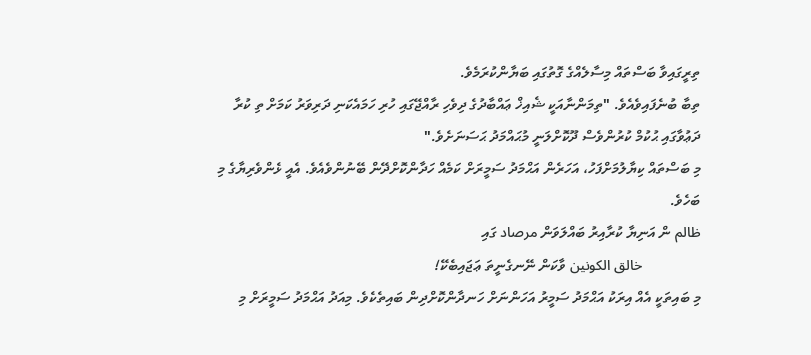ތިރީގައިވާ ބަސްތައް މިސާލެއްގެ ގޮތުގައި ބަޔާންކުރަމެވެ.
ތިބާ ބުނެފައިވެއެވެ. "ތިމަންނާއަކީ ޝެއިޚް ޢައްބާދުގެ ދިވެހި ރާއްޖޭގައި ހުރި ހަމައެކަނި ދަރިވަރު ކަމަށް ތި ކުރާ ދަޢުވާގައި ޙުކުމް ކުރުންވެސް ދޫކޮށްލަނީ މުޙައްމަދު ޙަސަނަށެވެ."
މި ބަސްތައް ކިޔާލުމަށްފަހު، އަހަރެން އަޙްމަދު ސަމީރަށް ކަމެއް ހަދާންކޮށްދޭން ބޭނުންވެއެވެ. އެއީ ޅެންވެރިޔާގެ މި ބަހެވެ.
ظالم ން އަނިޔާ ކުރާއިރު ބައްލަވަން مرصاد ގައި
                خالق الكونين ވާކަން ނޭނގެނީތަ ޢަޖައިބެކޭ!
މި ބައިތަކީ އެއް އިރަކު އަޙްމަދު ސަމީރު އަހަންނަށް ހަނދާންކޮށްދިން ބައިތެކެވެ. މިއަދު އަޙްމަދު ސަމީރަށް މި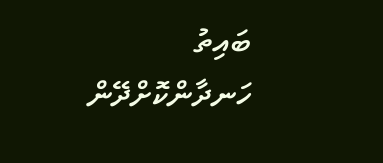ބައިތު ހަނދާންކޮށްދޭން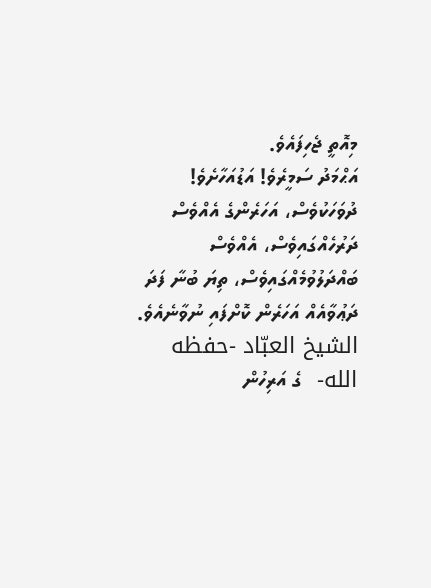މިއޮތީ ޖެހިފައެވެ.
އަޙްމަދު ސަމީރެވެ! އަޑުއަހާށެވެ! ދުވަހަކުވެސް، އަހަރެންގެ އެއްވެސް ދަރުހެއްގައިވެސް، އެއްވެސް ބައްދަލުވުމެއްގައިވެސް، ތިޔަ ބުނާ ފަދަ ދަޢުވާއެއް އަހަރެން ކޮށްފައި ނުވާނެއެވެ. الشيخ العبّاد -حفظه الله-  ގެ އަރިހުން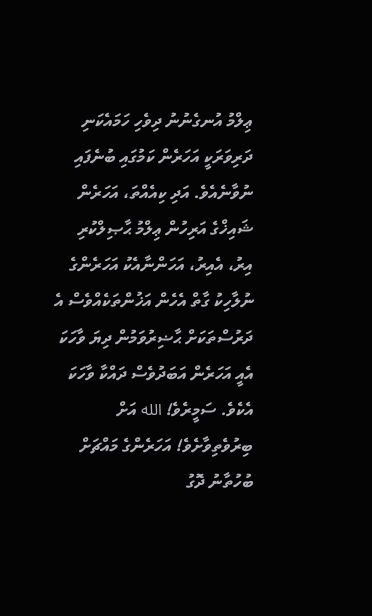ޢިލްމު އުނގެނުނު ދިވެހި ހަމައެކަނި ދަރިވަރަކީ އަހަރެން ކަމުގައި ބުނެފައި ނުވާނެއެވެ. އަދި ކިއެއްތަ، އަހަރެން ޝައިޚްގެ އަރިހުން ޢިލްމު ޙާޞިލްކުރި އިރު، އެއިރު، އަހަންނާއެކު އަހަރެންގެ ނުލާހިކު ގާތް އެހެން އަޚުންތަކެއްވެސް އެ ދަރުސްތަކަށް ޙާޟިރުވަމުން ދިޔަ ވާހަކަ އެއީ އަހަރެން އަބަދުވެސް ދައްކާ ވާހަކަ އެކެވެ. ސަމީރެވެ! الله އަށް ބިރުވެތިވާށެވެ! އަހަރެންގެ މައްޗަށް ބުހުތާނު ދޮގު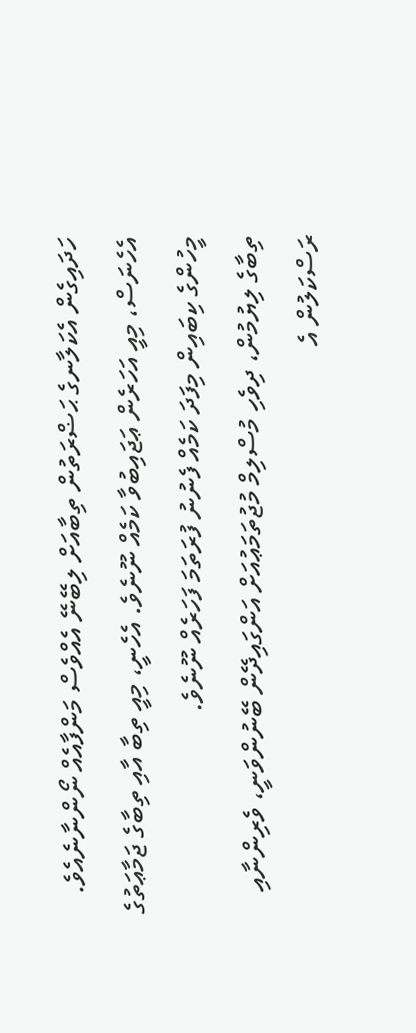ހަދައިގެން އެކަލާނގެ ޙަޟްރަތުން ތިބާއަށް ލިބޭނޭ އެއްވެސް މަންފާއެއް ނޯންނާނެއެވެ. އެހެނަސް، މިއީ އަހަރެން ޢަޖައިބުވާ ކަމެއް ނޫނެވެ. އެހެނީ، މިއީ ތިބާ އާއި ތިބާގެ ޖަމާޢަތުގެ މީހުންގެ ކިބައިން މިފަދަ ކަމެއް ފެނުނު ފުރަތަމަ ފަހަރެއް ނޫނެވެ.
ތިބާގެ ލިޔުމުން، ދިވެހި މުސްލިމް މުޖުތަމަޢުއަށް އަންގައިދޭން ބޭނުންވަނީ، ވެރިންނާއި ރަސްކަލުން އެ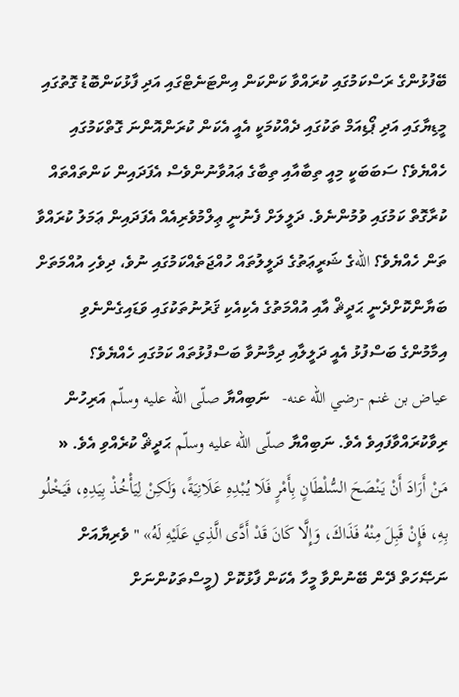ބޭފުޅުންގެ ރަސްކަމުގައި ކުރައްވާ ކަންކަން އިންޓަނެޓްގައި އަދި ފާޅުކަންބޮޑު ގޮތުގައި މީޑިޔާގައި އަދި ޕޯޑިއަމް ތަކުގައި ދެއްކުމަކީ އެއީ އެކަން ކުރަންއޮންނަ ގޮތްކަމުގައި ހެއްޔެވެ؟ ސަބަބަކީ މިއީ ތިބާއާއި ތިބާގެ ޢައުވާނުންވެސް އެފަދައިން ކަންތައްތައް ކުރާގޮތް ކަމުގައި ވުމުންނެވެ. ދަލީލަށް ފެނުނީ ޢިލްމުވެރިއެއް އެފަދައިން ޢަމަލު ކުރައްވާ ތަން ހެއްޔެވެ؟ اللهގެ ޝަރީޢަތުގެ ދަލީލުތައް ހުއްޖަތެއްކަމުގައި ނުވެ، ދިވެހި އުއްމަތަށް ބަޔާންކޮށްދެނީ ޙަދީޘް އާއި އުއްމަތުގެ އެކިއެކި ޤަރުނުތަކުގައި ވަޑައިގެންނެވި އިމާމުންގެ ބަސްފުޅު އެއީ ދަލީލާއި ދިމާނުވާ ބަސްފުޅުތައް ކަމުގައި ހެއްޔެވެ؟
عياض بن غنم -رضي الله عنه-   ނަބިއްޔާ صلّى الله عليه وسلّم އަރިހުން ރިވާކުރައްވާފައިވެ އެވެ. ނަބިއްޔާ صلّى الله عليه وسلّم ޙަދީޘް ކުރެއްވި އެވެ. «
مَنْ أَرَادَ أَنْ يَنْصَحَ السُّلْطَانٍ بِأَمْرٍ فَلَا يُبْدِهِ عَلَانِيَةً، وَلَكِنْ لِيَأْخُذْ بِيَدِهِ، فَيَخْلُو بِهِ، فَإِنْ قَبِلَ مِنْهُ فَذَاكَ، وَإِلَّا كَانَ قَدْ أَدَّى الَّذِي عَلَيْهِ لَهُ» " ވެރިޔާއަށް ނަޞޭހަތް ދޭން ބޭނުންވާ މީހާ އެކަން ފާޅުކޮށް (މީސްތަކުންނަށް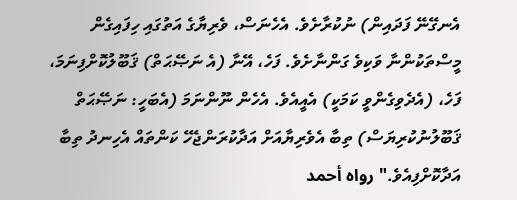އެނގޭނޭ ފަދައިން) ނުކުރާށެވެ. އެހެނަސް، ވެރިޔާގެ އަތުގައި ހިފައިގެން މީސްތަކުންނާ ވަކިވެ ގަންނާށެވެ. ފަހެ، އޭނާ (އެ ނަޞޭޙަތް) ޤަބޫލުކޮށްފިނަމަ، ފަހެ، (އެދެވިގެންވީ ކަމަކީ) އެއީއެވެ. އެހެން ނޫންނަމަ (އެބަހީ: ނަޞޭޙަތް ޤަބޫލުނުކުރިޔަސް) ތިބާ އެވެރިޔާއަށް އަދާކުރަންޖެހޭ ކަންތައް އެހިނދު ތިބާ އަދާކޮށްފިއެވެ." رواه أحمد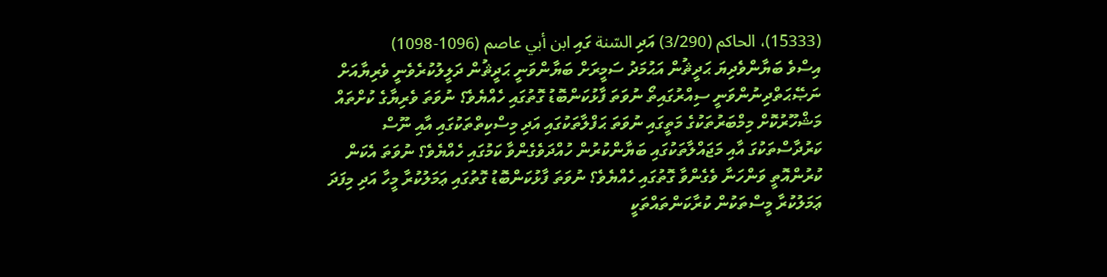(15333)، الحاكم (3/290) އަދި السّنة ގައި ابن أبي عاصم (1096-1098)
އިސްވެ ބަޔާންވެދިޔަ ޙަދީޘުން އަޙުމަދު ސަމީރަށް ބަޔާންވަނީ ޙަދީޘުން ދަލީލުކުރެވެނީ ވެރިޔާއަށް ނަޞޭޙަތްދިނުންވަނީ ސިއްރުގައިތޯ ނުވަތަ ފާޅުކަންބޮޑު ގޮތުގައި ހެއްޔެވެ؟ ނުވަތަ ވެރިޔާގެ ކުށްތައް މަޝްހޫރުކޮށް މިމްބަރުތަކުގެ މަތީގައި ނުވަތަ ޙަފްލާތަކުގައި އަދި މިސްކިތްތަކުގައި އާއި ނޫސް ކަރުދާސްތަކުގަ އާއި މަޖައްލާތަކުގައި ބަޔާންކުރުން ހުއްދަވެގެންވާ ކަމުގައި ހެއްޔެވެ؟ ނުވަތަ އެކަން ކުރުންއޮތީ ވަންހަނާ ވެގެންވާ ގޮތުގައި ހެއްޔެވެ؟ ނުވަތަ ފާޅުކަންބޮޑު ގޮތުގައި ޢަމަލުކުރާ މީހާ އަދި މިފަދަ ޢަމަލުކުރާ މީސްތަކުން ކުރާކަންތައްތަކީ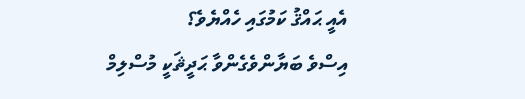އެއީ ޙައްޤު ކަމުގައި ހެއްޔެވެ؟
އިސްވެ ބަޔާންވެގެންވާ ޙަދީޘަކީ މުސްލިމް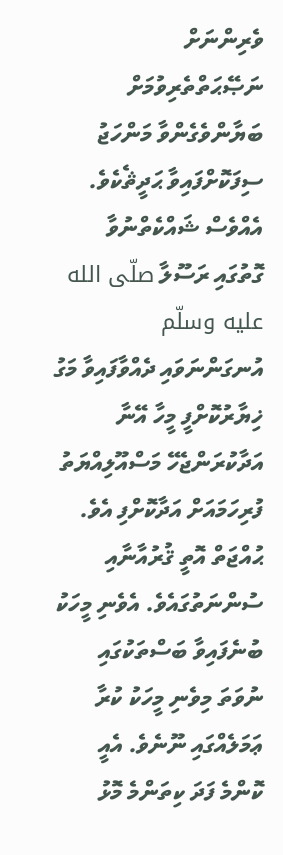ވެރިންނަށް ނަޞޭޙަތްތެރިވުމަށް ބަޔާންވެގެންވާ މަންހަޖު ސިފަކޮށްފައިވާ ޙަދީޘެކެވެ. އެއްވެސް ޝައްކެތްނުވާ ގޮތުގައި ރަސޫލާ صلّى الله عليه وسلّم އުނގަންނަވައި ދެއްވާފައިވާ މަގު ޚިޔާރުކޮށްފީ މީހާ އޭނާ އަދާކުރަންޖެހޭ މަސްއޫލިއްޔަތު ފުރިހަމައަށް އަދާކޮށްފި އެވެ.
ޙުއްޖަތް އޮތީ ޤުރުއާނާއި ސުންނަތުގައެވެ. އެވެނި މީހަކު ބުނެފައިވާ ބަސްތަކުގައި ނުވަތަ މިވެނި މީހަކު ކުރާ ޢަމަލެއްގައި ނޫނެވެ. އެއީ ކޮންމެ ފަދަ ކިތަންމެ މޮޅު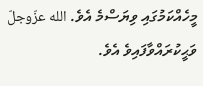މީހެއްކަމުގައި ވިޔަސްމެ އެވެ. الله عزّوجلّ ވަޙީކުރައްވާފައިވެ އެވެ.